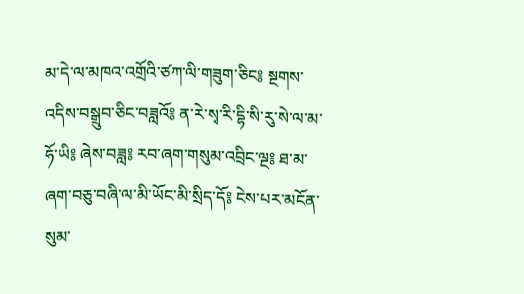མ་དེ་ལ་མཁའ་འགྲོའི་ཙཀ་ལི་གཟུག་ཅིང༔ སྔགས་འདིས་བསྒྲུབ་ཅིང་བཟླའོ༔ ན་རེ་སྭ་རི་དྷི་སི་རུ་སེ་ལ་མ་ཧོ་ཡི༔ ཞེས་བཟླ༔ རབ་ཞག་གསུམ་འབྲིང་ལྔ༔ ཐ་མ་ཞག་བཅུ་བཞི་ལ་མི་ཡོང་མི་སྲིད་དོ༔ ངེས་པར་མངོན་སུམ་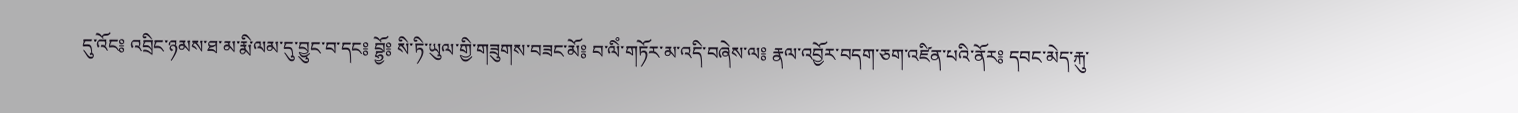དུ་འོང༔ འབྲིང་ཉམས་ཐ་མ་རྨི་ལམ་དུ་བྱུང་བ་དང༔ བྷྱོ༔ སི་ཏི་ཡུལ་གྱི་གཟུགས་བཟང་མོ༔ བ་ལིཾ་གཏོར་མ་འདི་བཞེས་ལ༔ རྣལ་འབྱོར་བདག་ཅག་འཛིན་པའི་ནོར༔ དབང་མེད་རྐུ་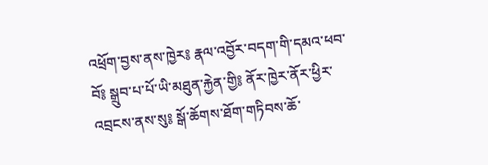འཕྲོག་བྱས་ནས་ཁྱེར༔ རྣལ་འབྱོར་བདག་གི་དམའ་ཕབ་བོ༔ སྒྲུབ་པ་པོ་ཡི་མཐུན་རྐྱེན་གྱི༔ ནོར་ཁྱེར་ནོར་ཕྱིར་འབྲངས་ནས་སུ༔ སྒོ་ཆོགས་ཐོག་གཏིབས་ཆོ་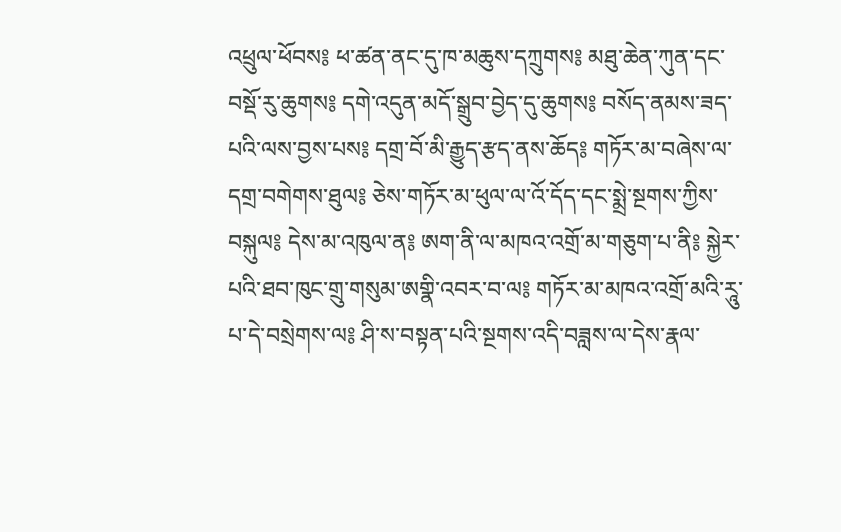འཕྲུལ་ཕོབས༔ ཕ་ཚན་ནང་དུ་ཁ་མཆུས་དཀྲུགས༔ མཐུ་ཆེན་ཀུན་དང་བསྡོ་རུ་ཆུགས༔ དགེ་འདུན་མདོ་སྒྲུབ་བྱེད་དུ་ཆུགས༔ བསོད་ནམས་ཟད་པའི་ལས་བྱས་པས༔ དགྲ་བོ་མི་རྒྱུད་རྩད་ནས་ཆོད༔ གཏོར་མ་བཞེས་ལ་དགྲ་བགེགས་ཐུལ༔ ཅེས་གཏོར་མ་ཕུལ་ལ་འོ་དོད་དང་སྨྲེ་སྔགས་ཀྱིས་བསྐུལ༔ དེས་མ་འཁུལ་ན༔ ཨག་ནི་ལ་མཁའ་འགྲོ་མ་གཅུག་པ་ནི༔ སྐྱེར་པའི་ཐབ་ཁུང་གྲུ་གསུམ་ཨགྣི་འབར་བ་ལ༔ གཏོར་མ་མཁའ་འགྲོ་མའི་རཱུ་པ་དེ་བསྲེགས་ལ༔ ཤི་ས་བསྟན་པའི་སྔགས་འདི་བཟླས་ལ་དེས་རྣལ་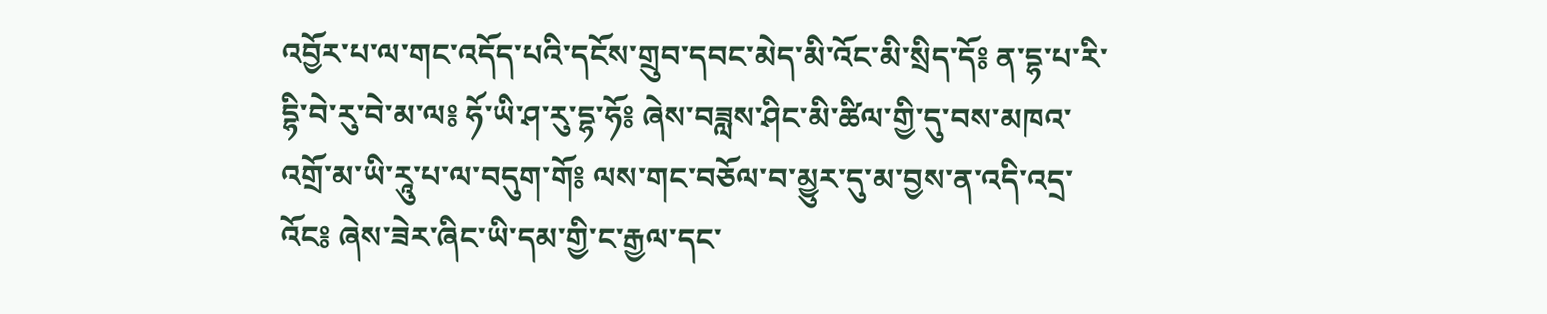འབྱོར་པ་ལ་གང་འདོད་པའི་དངོས་གྲུབ་དབང་མེད་མི་འོང་མི་སྲིད་དོ༔ ན་དྷ་པ་རི་དྷི་བེ་རུ་བེ་མ་ལ༔ ཧོ་ཡི་ཤ་རུ་དྷ་ཧོ༔ ཞེས་བཟླས་ཤིང་མི་ཚིལ་གྱི་དུ་བས་མཁའ་འགྲོ་མ་ཡི་རཱུ་པ་ལ་བདུག་གོ༔ ལས་གང་བཅོལ་བ་མྱུར་དུ་མ་བྱས་ན་འདི་འདྲ་འོང༔ ཞེས་ཟེར་ཞིང་ཡི་དམ་གྱི་ང་རྒྱལ་དང་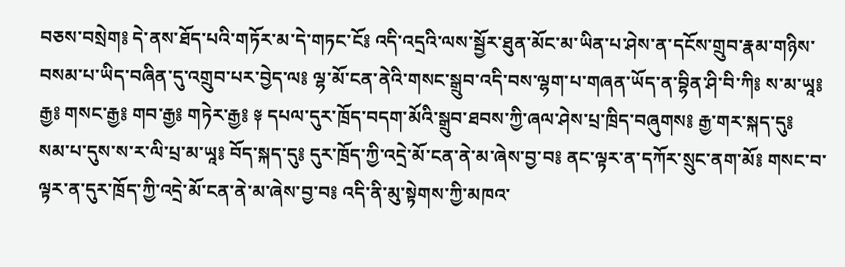བཅས་བསྲེག༔ དེ་ནས་ཐོད་པའི་གཏོར་མ་དེ་གཏང་ངོ༔ འདི་འདྲའི་ལས་སྦྱོར་ཐུན་མོང་མ་ཡིན་པ་ཤེས་ན་དངོས་གྲུབ་རྣམ་གཉིས་བསམ་པ་ཡིད་བཞིན་དུ་འགྲུབ་པར་བྱེད་ལ༔ ལྷ་མོ་ངན་ནེའི་གསང་སྒྲུབ་འདི་བས་ལྷག་པ་གཞན་ཡོད་ན་བྷིན་ཤི་བི་ཀི༔ ས་མ་ཡཱ༔ རྒྱ༔ གསང་རྒྱ༔ གབ་རྒྱ༔ གཏེར་རྒྱ༔ ༈ དཔལ་དུར་ཁྲོད་བདག་མོའི་སྒྲུབ་ཐབས་ཀྱི་ཞལ་ཤེས་པྲ་ཁྲིད་བཞུགས༔ རྒྱ་གར་སྐད་དུ༔ སམ་པ་དུས་ས་ར་ལི་པྲ་མ་ཡཱ༔ བོད་སྐད་དུ༔ དུར་ཁྲོད་ཀྱི་འདྲེ་མོ་ངན་ནེ་མ་ཞེས་བྱ་བ༔ ནང་ལྟར་ན་དཀོར་སྲུང་ནག་མོ༔ གསང་བ་ལྟར་ན་དུར་ཁྲོད་ཀྱི་འདྲེ་མོ་ངན་ནེ་མ་ཞེས་བྱ་བ༔ འདི་ནི་མུ་སྟེགས་ཀྱི་མཁའ་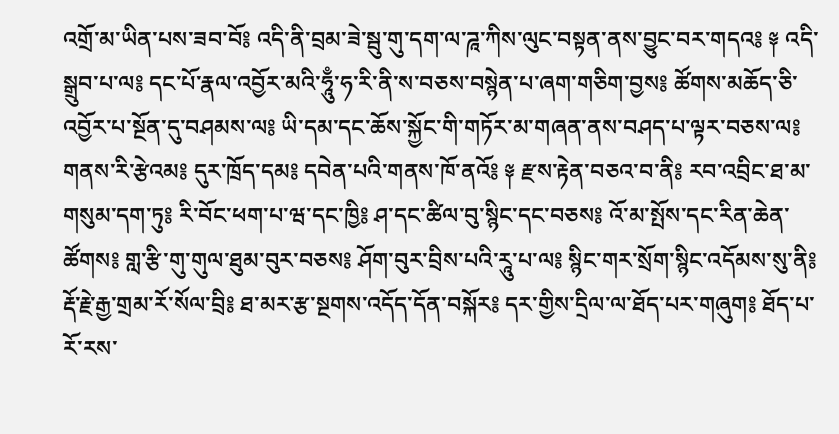འགྲོ་མ་ཡིན་པས་ཟབ་བོ༔ འདི་ནི་བྲམ་ཟེ་སྦུ་གུ་དག་ལ་ཌཱ་ཀིས་ལུང་བསྟན་ནས་བྱུང་བར་གདའ༔ ༈ འདི་སྒྲུབ་པ་ལ༔ དང་པོ་རྣལ་འབྱོར་མའི་ཧཱུྃ་ཧ་རི་ནི་ས་བཅས་བསྙེན་པ་ཞག་གཅིག་བྱས༔ ཚོགས་མཆོད་ཅི་འབྱོར་པ་སྔོན་དུ་བཤམས་ལ༔ ཡི་དམ་དང་ཆོས་སྐྱོང་གི་གཏོར་མ་གཞན་ནས་བཤད་པ་ལྟར་བཅས་ལ༔ གནས་རི་རྩེའམ༔ དུར་ཁྲོད་དམ༔ དབེན་པའི་གནས་ཁོ་ནའོ༔ ༈ རྫས་རྟེན་བཅའ་བ་ནི༔ རབ་འབྲིང་ཐ་མ་གསུམ་དག་ཏུ༔ རི་བོང་ཕག་པ་ཝ་དང་ཁྱི༔ ཤ་དང་ཚིལ་བུ་སྙིང་དང་བཅས༔ འོ་མ་སྤོས་དང་རིན་ཆེན་ཚོགས༔ གླ་རྩི་གུ་གུལ་ཐུམ་བུར་བཅས༔ ཤོག་བུར་བྲིས་པའི་རཱུ་པ་ལ༔ སྙིང་གར་སྲོག་སྙིང་འདོམས་སུ་ནི༔ རྡོ་རྗེ་རྒྱ་གྲམ་རོ་སོལ་བྲི༔ ཐ་མར་རྩ་སྔགས་འདོད་དོན་བསྐོར༔ དར་གྱིས་དྲིལ་ལ་ཐོད་པར་གཞུག༔ ཐོད་པ་རོ་རས་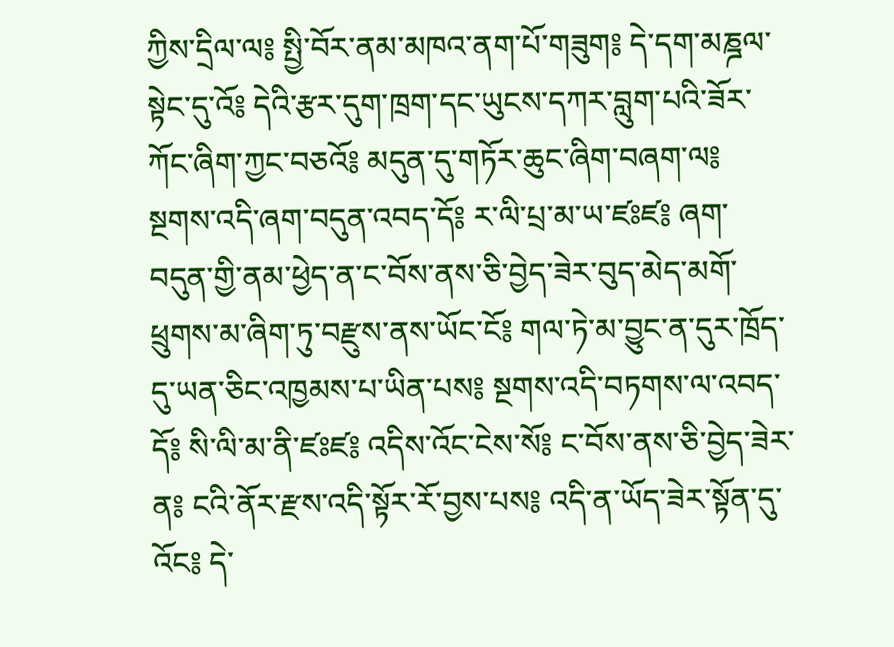ཀྱིས་དྲིལ་ལ༔ སྤྱི་བོར་ནམ་མཁའ་ནག་པོ་གཟུག༔ དེ་དག་མཎྜལ་སྟེང་དུ་འོ༔ དེའི་རྩར་དུག་ཁྲག་དང་ཡུངས་དཀར་བླུག་པའི་ཟོར་ཀོང་ཞིག་ཀྱང་བཅའོ༔ མདུན་དུ་གཏོར་ཆུང་ཞིག་བཞག་ལ༔ སྔགས་འདི་ཞག་བདུན་འབད་དོ༔ ར་ལི་པྲ་མ་ཡ་ཛཿཛ༔ ཞག་བདུན་གྱི་ནམ་ཕྱེད་ན་ང་བོས་ནས་ཅི་བྱེད་ཟེར་བུད་མེད་མགོ་ཕྲུགས་མ་ཞིག་ཏུ་བརྫུས་ནས་ཡོང་ངོ༔ གལ་ཏེ་མ་བྱུང་ན་དུར་ཁྲོད་དུ་ཡན་ཅིང་འཁྱམས་པ་ཡིན་པས༔ སྔགས་འདི་བཏགས་ལ་འབད་དོ༔ སི་ལི་མ་ནི་ཛཿཛ༔ འདིས་འོང་ངེས་སོ༔ ང་བོས་ནས་ཅི་བྱེད་ཟེར་ན༔ ངའི་ནོར་རྫས་འདི་སྟོར་རོ་བྱས་པས༔ འདི་ན་ཡོད་ཟེར་སྟོན་དུ་འོང༔ དེ་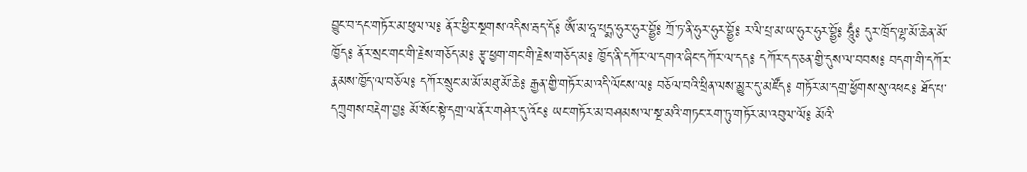བྱུང་བ་དང་གཏོར་མ་ཕུལ་ལ༔ ནོར་ཕྱིར་སྔགས་འདིས་རྦད་དོ༔ ཨོཾ་མ་ཧཱ་པདྨ་ཧུར་ཧུར་བྷྱོ༔ ཀྲོ་ཏ་ནི་ཧུར་ཧུར་བྷྱོ༔ ར་ལི་པྲ་མ་ཡ་ཧུར་ཧུར་བྷྱོ༔ ཧཱུྃ༔ དུར་ཁྲོད་ལྷ་མོ་ཆེན་མོ་ཁྱོད༔ ནོར་སྲང་གང་གི་རྗེས་གཅོད་མ༔ རྩྭ་ཕྱག་གང་གི་རྗེས་གཅོད་མ༔ ཁྱོད་ནི་དཀོར་ལ་དགའ་ཞིང་དཀོར་ལ་དད༔ དཀོར་དད་ཅན་གྱི་དུས་ལ་བབས༔ བདག་གི་དཀོར་རྣམས་ཁྱོད་ལ་བཅོལ༔ དཀོར་སྲུང་མ་མོ་མཐུ་མོ་ཆེ༔ རྒྱན་གྱི་གཏོར་མ་འདི་ལོངས་ལ༔ བཅོལ་བའི་ཕྲིན་ལས་མྱུར་དུ་མཛོད༔ གཏོར་མ་དགྲ་ཕྱོགས་སུ་འཕང༔ ཐོད་པ་དཀྲུགས་བརྡེག་བྱ༔ མོ་སོང་སྟེ་དགྲ་ལ་ནོར་གཤེར་དུ་འོང༔ ཡང་གཏོར་མ་བཤམས་ལ་སྔ་མའི་གཏང་རག་ཏུ་གཏོར་མ་འབུལ་ལོ༔ མོའི་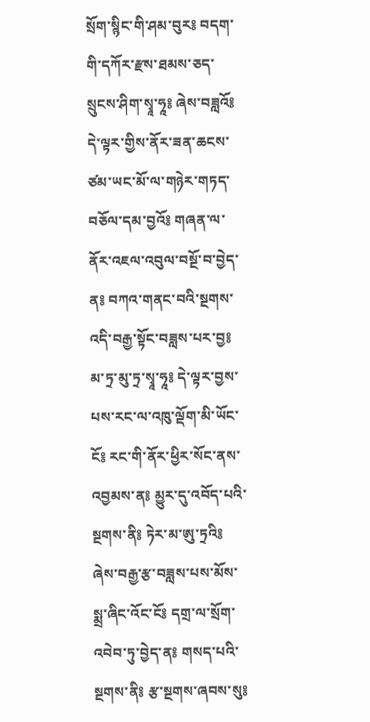སྲོག་སྙིང་གི་ཤམ་བུར༔ བདག་གི་དཀོར་རྫས་ཐམས་ཅད་སྲུངས་ཤིག་སྭཱ་ཧཱ༔ ཞེས་བཟླའོ༔ དེ་ལྟར་གྱིས་ནོར་ཟན་ཆངས་ཙམ་ཡང་མོ་ལ་གཉེར་གཏད་བཅོལ་དམ་བྱའོ༔ གཞན་ལ་ནོར་འཇལ་འབུལ་བསྔོ་བ་བྱེད་ན༔ བཀའ་གནང་བའི་སྔགས་འདི་བརྒྱ་སྟོང་བཟླས་པར་བྱ༔ མ་ཏྲ་མུ་ཏྲ་སྭཱ་ཧཱ༔ དེ་ལྟར་བྱས་པས་རང་ལ་འཁུ་ལྡོག་མི་ཡོང་ངོ༔ རང་གི་ནོར་ཕྱིར་སོང་ནས་འབྱམས་ན༔ མྱུར་དུ་འབོད་པའི་སྔགས་ནི༔ ཏེར་མ་ཨུ་ཏྲའི༔ ཞེས་བརྒྱ་རྩ་བཟླས་པས་མོས་སྨྲ་ཞིང་འོང་ངོ༔ དགྲ་ལ་སྲོག་འབེབ་ཏུ་བྱེད་ན༔ གསད་པའི་སྔགས་ནི༔ རྩ་སྔགས་ཞབས་སུ༔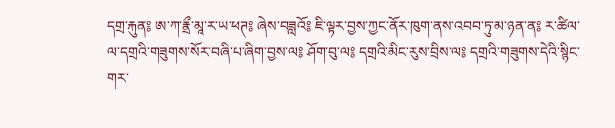དགྲ་རྐུན༔ ཨ་ཀ་རྣྲྀ་མཱ་ར་ཡ་ཕཊ༔ ཞེས་བཟླའོ༔ ཇི་ལྟར་བྱས་ཀྱང་ནོར་ཁུག་ནས་འབབ་ཏུ་མ་ཉན་ན༔ ར་ཚིལ་ལ་དགྲའི་གཟུགས་སོར་བཞི་པ་ཞིག་བྱས་ལ༔ ཤོག་བུ་ལ༔ དགྲའི་མིང་རུས་བྲིས་ལ༔ དགྲའི་གཟུགས་དེའི་སྙིང་གར་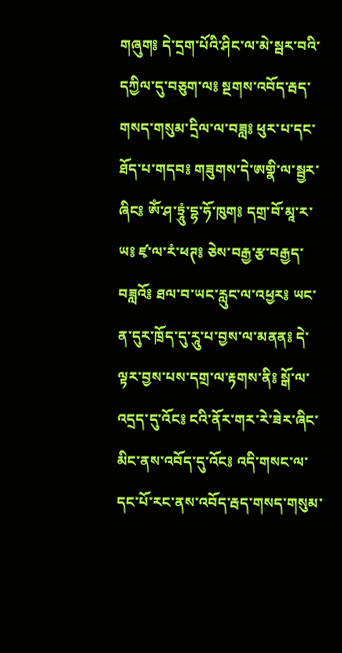གཞུག༔ དེ་དྲག་པོའི་ཤིང་ལ་མེ་སྦར་བའི་དཀྱིལ་དུ་བཅུག་ལ༔ སྔགས་འབོད་རྦད་གསད་གསུམ་དྲིལ་ལ་བཟླ༔ ཕུར་པ་དང་ཐོད་པ་གདབ༔ གཟུགས་དེ་ཨགྣི་ལ་སྦྱར་ཞིང༔ ཨོཾ་ཤ་ཏྲཱུཾ་དྷ་ཧོ་ཁུག༔ དགྲ་བོ་མཱ་ར་ཡ༔ ཛྭ་ལ་རཾ་ཕཊ༔ ཅེས་བརྒྱ་རྩ་བརྒྱད་བཟླའོ༔ ཐལ་བ་ཡང་རླུང་ལ་འཕྱར༔ ཡང་ན་དུར་ཁྲོད་དུ་རཱུ་པ་བྱས་ལ་མནན༔ དེ་ལྟར་བྱས་པས་དགྲ་ལ་རྟགས་ནི༔ སྒོ་ལ་འདྲད་དུ་འོང༔ ངའི་ནོར་གར་རེ་ཟེར་ཞིང་མིང་ནས་འབོད་དུ་འོང༔ འདི་གསང་ལ་དང་པོ་རང་ནས་འབོད་རྦད་གསད་གསུམ་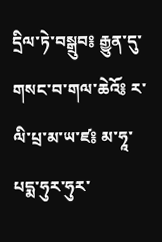དྲིལ་ཏེ་བསྒྲུབ༔ རྒྱུན་དུ་གསང་བ་གལ་ཆེའོ༔ ར་ལི་པྲ་མ་ཡ་ཛ༔ མ་ཧཱ་པདྨ་ཧུར་ཧུར་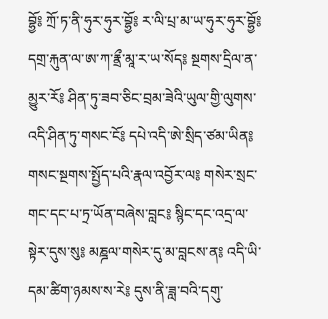བྷྱོ༔ ཀྲོ་ཏ་ནི་ཧུར་ཧུར་བྷྱོ༔ ར་ལི་པྲ་མ་ཡ་ཧུར་ཧུར་བྷྱོ༔ དགྲ་རྐུན་ལ་ཨ་ཀ་རྣྲྀ་མཱ་ར་ཡ་སོད༔ སྔགས་དྲིལ་ན་མྱུར་རོ༔ ཤིན་ཏུ་ཟབ་ཅིང་བྲམ་ཟེའི་ཡུལ་གྱི་ལུགས་འདི་ཤིན་ཏུ་གསང་ངོ༔ དཔེ་འདི་ཨེ་སྲིད་ཙམ་ཡིན༔ གསང་སྔགས་སྤྱོད་པའི་རྣལ་འབྱོར་ལ༔ གསེར་སྲང་གང་དང་པ་ཏྲ་ཡོན་བཞེས་བླང༔ སྙིང་དང་འདྲ་ལ་སྟེར་དུས་སུ༔ མཎྜལ་གསེར་དུ་མ་བླངས་ན༔ འདི་ཡི་དམ་ཚིག་ཉམས་ས་རེ༔ དུས་ནི་ཟླ་བའི་དགུ་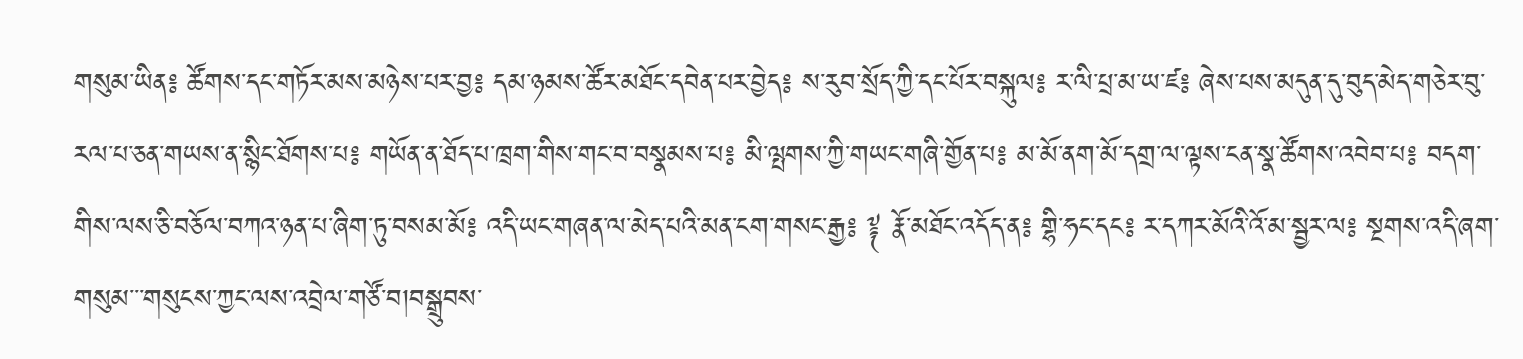གསུམ་ཡིན༔ ཚོགས་དང་གཏོར་མས་མཉེས་པར་བྱ༔ དམ་ཉམས་ཚོར་མཐོང་དབེན་པར་བྱེད༔ ས་རུབ་སྲོད་ཀྱི་དང་པོར་བསྐུལ༔ ར་ལི་པྲ་མ་ཡ་ཛ༔ ཞེས་པས་མདུན་དུ་བུད་མེད་གཅེར་བུ་རལ་པ་ཅན་གཡས་ན་སྙིང་ཐོགས་པ༔ གཡོན་ན་ཐོད་པ་ཁྲག་གིས་གང་བ་བསྣམས་པ༔ མི་ལྤགས་ཀྱི་གཡང་གཞི་གྱོན་པ༔ མ་མོ་ནག་མོ་དགྲ་ལ་ལྟས་ངན་སྣ་ཚོགས་འབེབ་པ༔ བདག་གིས་ལས་ཅི་བཅོལ་བཀའ་ཉན་པ་ཞིག་ཏུ་བསམ་མོ༔ འདི་ཡང་གཞན་ལ་མེད་པའི་མན་ངག་གསང་རྒྱ༔ ༈ རྣོ་མཐོང་འདོད་ན༔ གྷི་ཧང་དང༔ ར་དཀར་མོའི་འོ་མ་སྦྱར་ལ༔ སྔགས་འདི་ཞག་གསུམ་་་གསུངས་ཀྱང་ལས་འབྲེལ་གཙོ་བ།བསྒྲུབས་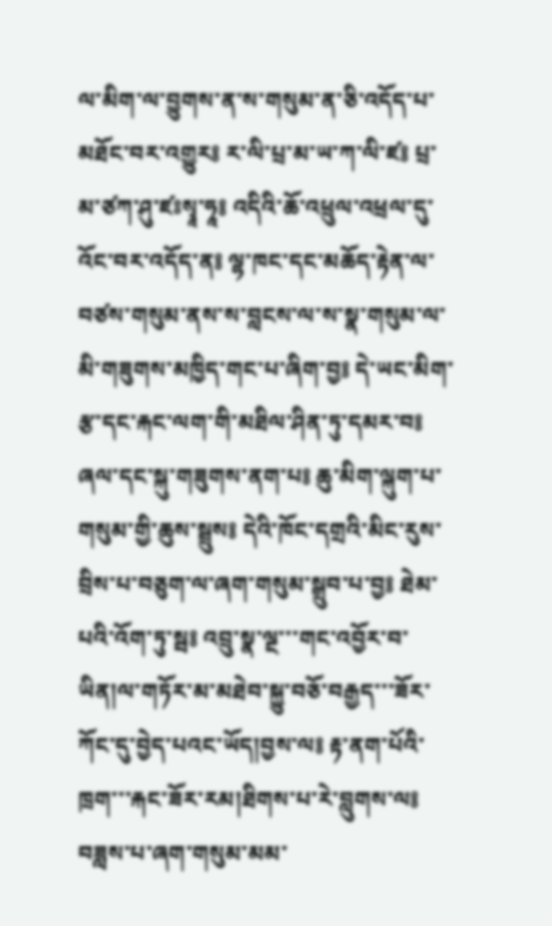ལ་མིག་ལ་བྱུགས་ན་ས་གསུམ་ན་ཅི་འདོད་པ་མཐོང་བར་འགྱུར༔ ར་ལི་པྲ་མ་ཡ་ཀ་ལི་ཛ༔ པྲ་མ་ཙཀ་ཤུ་ཛཿསྭཱ་ཧཱ༔ འདིའི་ཆོ་འཕྲུལ་འཕྲལ་དུ་འོང་བར་འདོད་ན༔ ལྷ་ཁང་དང་མཆོད་རྟེན་ལ་བཙས་གསུམ་ནས་ས་བླངས་ལ་ས་སྣ་གསུམ་ལ་མི་གཟུགས་མཁྱིད་གང་པ་ཞིག་བྱ༔ དེ་ཡང་མིག་རྩ་དང་རྐང་ལག་གི་མཐིལ་ཤིན་ཏུ་དམར་བ༔ ཞལ་དང་སྐུ་གཟུགས་ནག་པ༔ ཆུ་མིག་ལྐུག་པ་གསུམ་གྱི་ཆུས་སྦྲུས༔ དེའི་ཁོང་དགྲའི་མིང་རུས་བྲིས་པ་བཅུག་ལ་ཞག་གསུམ་སྒྲུབ་པ་བྱ༔ ཐེམ་པའི་འོག་ཏུ་སྦ༔ འབྲུ་སྣ་ལྔ་་་གང་འབྱོར་བ་ཡིན།ལ་གཏོར་མ་མཐེབ་སྐྱུ་བཅོ་བརྒྱད་་་ཟོར་ཀོང་དུ་བྱེད་པའང་ཡོད།བྱས་ལ༔ རྟ་ནག་པོའི་ཁྲག་་་རྐང་ཟོར་རམ།ཐིགས་པ་རེ་བླུགས་ལ༔ བཟླས་པ་ཞག་གསུམ་མམ་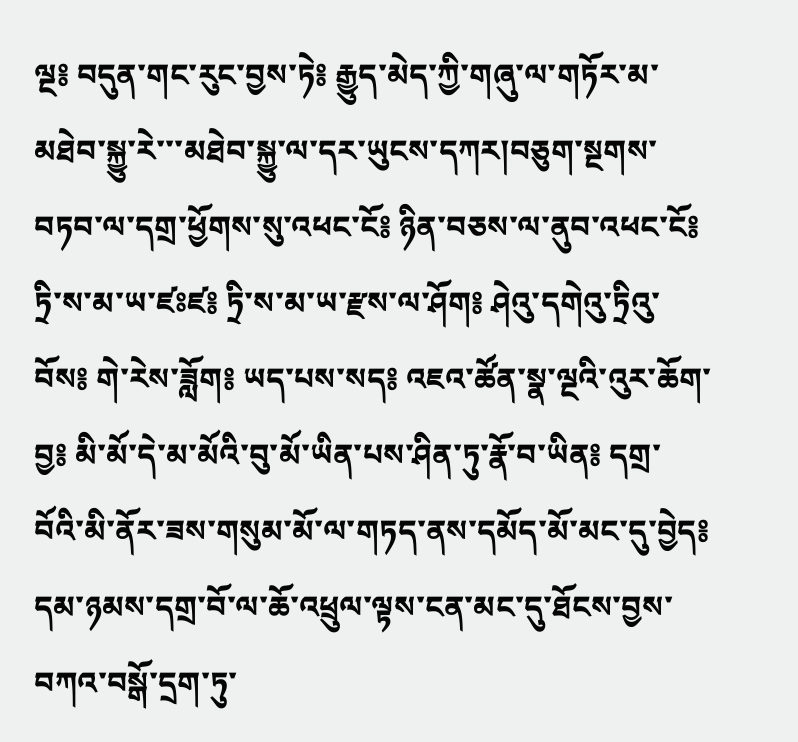ལྔ༔ བདུན་གང་རུང་བྱས་ཏེ༔ རྒྱུད་མེད་ཀྱི་གཞུ་ལ་གཏོར་མ་མཐེབ་སྐྱུ་རེ་་་མཐེབ་སྐྱུ་ལ་དར་ཡུངས་དཀར།བཅུག་སྔགས་བཏབ་ལ་དགྲ་ཕྱོགས་སུ་འཕང་ངོ༔ ཉིན་བཅས་ལ་ནུབ་འཕང་ངོ༔ ཏྲི་ས་མ་ཡ་ཛཿཛ༔ ཏྲི་ས་མ་ཡ་རྫས་ལ་ཤོག༔ ཤེའུ་དགེའུ་ཏྲིའུ་བོས༔ གེ་རེས་ཟློག༔ ཡད་པས་སད༔ འཇའ་ཚོན་སྣ་ལྔའི་འུར་ཆོག་བྱ༔ མི་མོ་དེ་མ་མོའི་བུ་མོ་ཡིན་པས་ཤིན་ཏུ་རྣོ་བ་ཡིན༔ དགྲ་བོའི་མི་ནོར་ཟས་གསུམ་མོ་ལ་གཏད་ནས་དམོད་མོ་མང་དུ་བྱེད༔ དམ་ཉམས་དགྲ་བོ་ལ་ཆོ་འཕྲུལ་ལྟས་ངན་མང་དུ་ཐོངས་བྱས་བཀའ་བསྒོ་དྲག་ཏུ་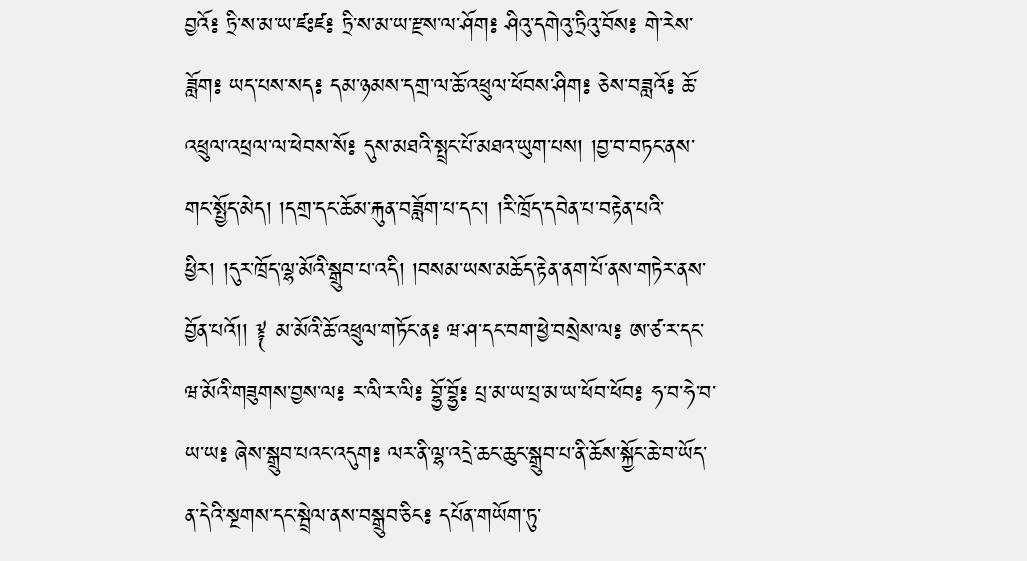བྱའོ༔ ཏྲི་ས་མ་ཡ་ཛཿཛ༔ ཏྲི་ས་མ་ཡ་རྫས་ལ་ཤོག༔ ཤིའུ་དགེའུ་ཏྲིའུ་བོས༔ གེ་རེས་ཟློག༔ ཡད་པས་སད༔ དམ་ཉམས་དགྲ་ལ་ཆོ་འཕྲུལ་ཕོབས་ཤིག༔ ཅེས་བཟླའོ༔ ཆོ་འཕྲུལ་འཕྲལ་ལ་ཕེབས་སོ༔ དུས་མཐའི་སྤྲང་པོ་མཐའ་ཡུག་པས། །བྱ་བ་བཏང་ནས་གང་སྤྱོད་མེད། །དགྲ་དང་ཆོམ་རྐུན་བཟློག་པ་དང་། །རི་ཁྲོད་དབེན་པ་བརྟེན་པའི་ཕྱིར། །དུར་ཁྲོད་ལྷ་མོའི་སྒྲུབ་པ་འདི། །བསམ་ཡས་མཆོད་རྟེན་ནག་པོ་ནས་གཏེར་ནས་བྱོན་པའོ།། ༈ མ་མོའི་ཆོ་འཕྲུལ་གཏོང་ན༔ ཝ་ཤ་དང་བག་ཕྱེ་བསྲེས་ལ༔ ཨ་ཙ་ར་དང་ཝ་མོའི་གཟུགས་བྱས་ལ༔ ར་ལི་ར་ལི༔ བྷྱོ་བྷྱོ༔ པྲ་མ་ཡ་པྲ་མ་ཡ་ཕོབ་ཕོབ༔ ཧ་བ་ཧེ་བ་ཡ་ཡ༔ ཞེས་སྒྲུབ་པའང་འདུག༔ ལར་ནི་ལྷ་འདྲེ་ཆང་ཆུང་སྒྲུབ་པ་ནི་ཆོས་སྐྱོང་ཆེ་བ་ཡོད་ན་དེའི་སྔགས་དང་སྦྲེལ་ནས་བསྒྲུབ་ཅིང༔ དཔོན་གཡོག་ཏུ་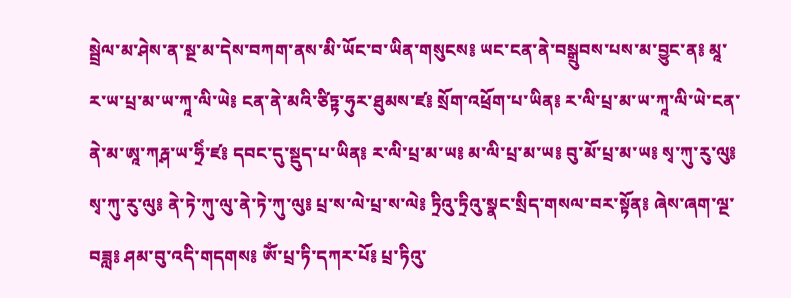སྦྲེལ་མ་ཤེས་ན་སྔ་མ་དེས་བཀག་ནས་མི་ཡོང་བ་ཡིན་གསུངས༔ ཡང་ངན་ནེ་བསྒྲུབས་པས་མ་བྱུང་ན༔ མཱ་ར་ཡ་པྲ་མ་ཡ་ཀཱ་ལི་ཡེ༔ ངན་ནེ་མའི་ཙིཏྟ་ཧུར་ཐུམས་ཛ༔ སྲོག་འཕྲོག་པ་ཡིན༔ ར་ལི་པྲ་མ་ཡ་ཀཱ་ལི་ཡེ་ངན་ནེ་མ་ཨཱ་ཀརྴ་ཡ་ཧྲིཾ་ཛ༔ དབང་དུ་སྡུད་པ་ཡིན༔ ར་ལི་པྲ་མ་ཡ༔ མ་ལི་པྲ་མ་ཡ༔ བུ་མོ་པྲ་མ་ཡ༔ སྭ་ཀུ་རུ་ལུ༔ སྭ་ཀུ་རུ་ལུ༔ ནེ་ཏེ་ཀུ་ལུ་ནེ་ཏེ་ཀུ་ལུ༔ པྲ་ས་ལེ་པྲ་ས་ལེ༔ ཏྲིའུ་ཏྲིའུ་སྣང་སྲིད་གསལ་བར་སྟོན༔ ཞེས་ཞག་ལྔ་བཟླ༔ ཤམ་བུ་འདི་གདགས༔ ཨོཾ་པྲ་ཏི་དཀར་པོ༔ པྲ་ཏིའུ་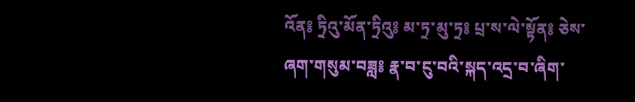འོན༔ ཏྲིའུ་མོན་ཏྲིའུ༔ མ་ཏྲ་མུ་ཏྲ༔ པྲ་ས་ལེ་སྟོན༔ ཅེས་ཞག་གསུམ་བཟླ༔ རྣ་བ་ངུ་བའི་སྐད་འདྲ་བ་ཞིག་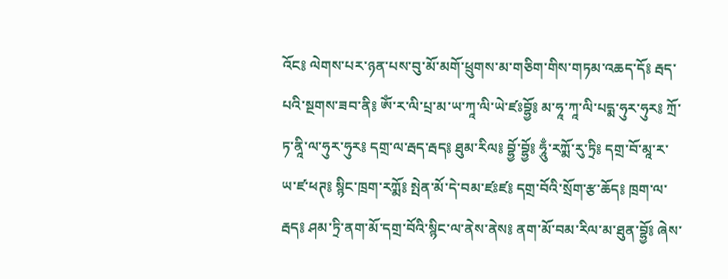འོང༔ ལེགས་པར་ཉན་པས་བུ་མོ་མགོ་ཕྲུགས་མ་གཅིག་གིས་གཏམ་འཆད་དོ༔ རྦད་པའི་སྔགས་ཟབ་ནི༔ ཨོཾ་ར་ལི་པྲ་མ་ཡ་ཀཱ་ལི་ཡེ་ཛཿབྷྱོ༔ མ་ཧཱ་ཀཱ་ལི་པདྨ་ཧུར་ཧུར༔ ཀྲོ་ཏ་ནཱི་ལ་ཧུར་ཧུར༔ དགྲ་ལ་རྦད་རྦད༔ ཐུམ་རིལ༔ བྷྱོ་བྷྱོ༔ ཧཱུྃ་རཀྨོ་རུ་ཏྲི༔ དགྲ་བོ་མཱ་ར་ཡ་ཛ་ཕཊ༔ སྙིང་ཁྲག་རཀྨོ༔ སྤེན་མོ་དེ་བམ་ཛཿཛ༔ དགྲ་བོའི་སྲོག་རྩ་ཆོད༔ ཁྲག་ལ་རྦད༔ ཤམ་ཏྲི་ནག་མོ་དགྲ་བོའི་སྙིང་ལ་ནེས་ནེས༔ ནག་མོ་བམ་རིལ་མ་ཐུན་བྷྱོ༔ ཞེས་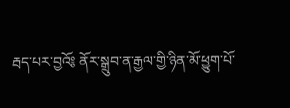རྦད་པར་བྱའོ༔ ནོར་སྒྲུབ་ན་རྒྱལ་གྱི་ཉིན་མོ་ཕྱུག་པོ་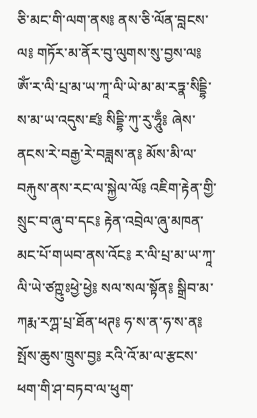ཅི་མང་གི་ལག་ནས༔ ནས་ཅི་ལོན་བླངས་ལ༔ གཏོར་མ་ནོར་བུ་ལུགས་སུ་བྱས་ལ༔ ཨོཾ་ར་ལི་པྲ་མ་ཡ་ཀཱ་ལི་ཡེ་མ་མ་རཏྣ་སིདྡྷི་ས་མ་ཡ་འདུས་ཛ༔ སིདྡྷི་ཀུ་རུ་ཧཱུྃ༔ ཞེས་ནངས་རེ་བརྒྱ་རེ་བཟླས་ན༔ མོས་མི་ལ་བརྐུས་ནས་རང་ལ་སྐྱེལ་ལོ༔ འཇིག་རྟེན་གྱི་སྲུང་བ་ཞུ་བ་དང༔ རྟེན་འབྲེལ་ཞུ་མཁན་མང་པོ་གཡབ་ནས་འོང༔ ར་ལི་པྲ་མ་ཡ་ཀཱ་ལི་ཡེ་ཙཀྵུཿཕྱེ་ཕྱེ༔ སལ་སལ་སྟོན༔ སྒྲིབ་མ་ཀརྨ་རཀྴ་པྲ་ཐོན་ཕཊ༔ ཧ་ས་ན་ཧ་ས་ན༔ སྤོས་ཆུས་ཁྲུས་བྱ༔ རའི་འོ་མ་ལ་རྩངས་ཕག་གི་ཤ་བཏབ་ལ་ཕུག་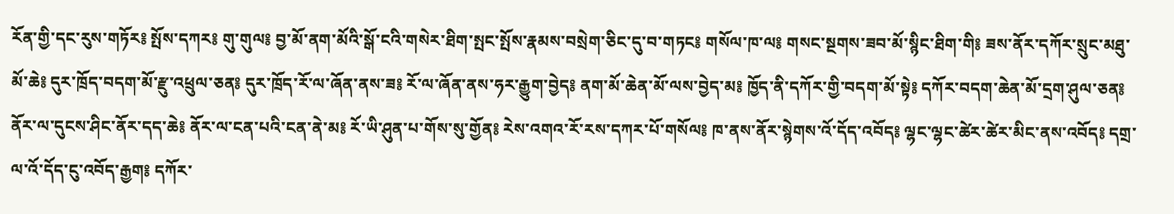རོན་གྱི་དང་རུས་གཏོར༔ སྤོས་དཀར༔ གུ་གུལ༔ བྱ་མོ་ནག་མོའི་སྒོ་ངའི་གསེར་ཐིག་སྤང་སྤོས་རྣམས་བསྲེག་ཅིང་དུ་བ་གཏང༔ གསོལ་ཁ་ལ༔ གསང་སྔགས་ཟབ་མོ་སྙིང་ཐིག་གི༔ ཟས་ནོར་དཀོར་སྲུང་མཐུ་མོ་ཆེ༔ དུར་ཁྲོད་བདག་མོ་རྫུ་འཕྲུལ་ཅན༔ དུར་ཁྲོད་རོ་ལ་ཞོན་ནས་ཟ༔ རོ་ལ་ཞོན་ནས་ཧར་རྒྱུག་བྱེད༔ ནག་མོ་ཆེན་མོ་ལས་བྱེད་མ༔ ཁྱོད་ནི་དཀོར་གྱི་བདག་མོ་སྟེ༔ དཀོར་བདག་ཆེན་མོ་དྲག་ཤུལ་ཅན༔ ནོར་ལ་དུངས་ཤིང་ནོར་དད་ཆེ༔ ནོར་ལ་ངན་པའི་ངན་ནེ་མ༔ རོ་ཡི་ཤུན་པ་གོས་སུ་གྱོན༔ རེས་འགའ་རོ་རས་དཀར་པོ་གསོལ༔ ཁ་ནས་ནོར་སྙེགས་འོ་དོད་འབོད༔ ལྷང་ལྷང་ཚེར་ཚེར་མིང་ནས་འབོད༔ དགྲ་ལ་འོ་དོད་ངུ་འབོད་རྒྱག༔ དཀོར་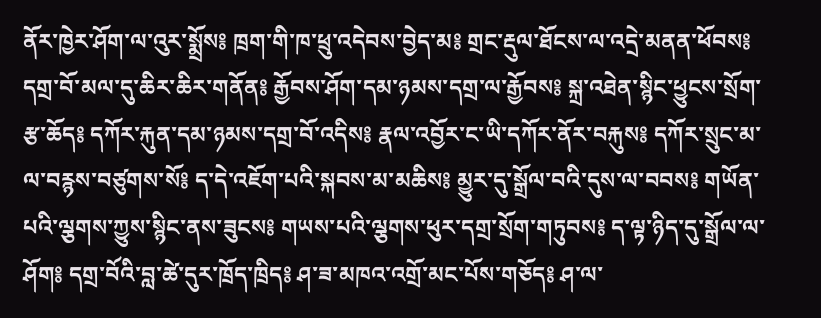ནོར་ཁྱེར་ཤོག་ལ་འུར་སྨྲོས༔ ཁྲག་གི་ཁ་ཕྲུ་འདེབས་བྱེད་མ༔ གྲང་རྡུལ་ཐོངས་ལ་འདྲེ་མནན་ཕོབས༔ དགྲ་བོ་མལ་དུ་ཆིར་ཆིར་གནོན༔ རྒྱོབས་ཤོག་དམ་ཉམས་དགྲ་ལ་རྒྱོབས༔ སྐྲ་འཐེན་སྙིང་ཕྱུངས་སྲོག་རྩ་ཆོད༔ དཀོར་རྐུན་དམ་ཉམས་དགྲ་བོ་འདིས༔ རྣལ་འབྱོར་ང་ཡི་དཀོར་ནོར་བརྐུས༔ དཀོར་སྲུང་མ་ལ་བརྙས་བཙུགས་སོ༔ ད་དེ་འཇོག་པའི་སྐབས་མ་མཆིས༔ མྱུར་དུ་སྒྲོལ་བའི་དུས་ལ་བབས༔ གཡོན་པའི་ལྕགས་ཀྱུས་སྙིང་ནས་ཟུངས༔ གཡས་པའི་ལྕགས་ཕུར་དགྲ་སྲོག་གཏུབས༔ ད་ལྟ་ཉིད་དུ་སྒྲོལ་ལ་ཤོག༔ དགྲ་བོའི་བླ་ཚེ་དུར་ཁྲོད་ཁྲིད༔ ཤ་ཟ་མཁའ་འགྲོ་མང་པོས་གཅོད༔ ཤ་ལ་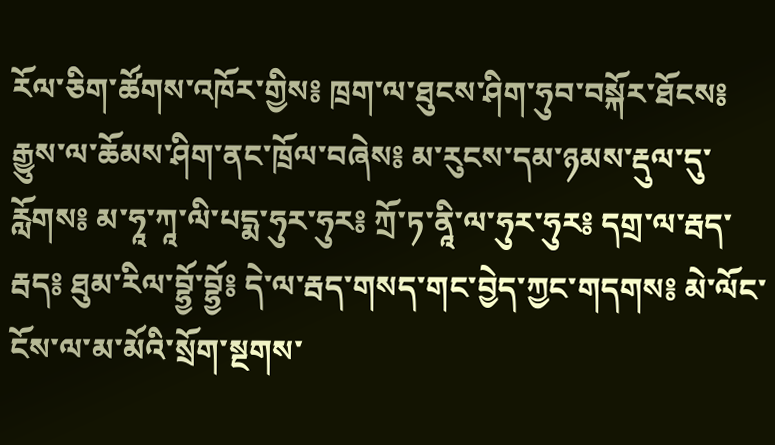རོལ་ཅིག་ཚོགས་འཁོར་གྱིས༔ ཁྲག་ལ་ཐུངས་ཤིག་ཧུབ་བསྐོར་ཐོངས༔ རྒྱུས་ལ་ཆོམས་ཤིག་ནང་ཁྲོལ་བཞེས༔ མ་རུངས་དམ་ཉམས་རྡུལ་དུ་རློགས༔ མ་ཧཱ་ཀཱ་ལི་པདྨ་ཧུར་ཧུར༔ ཀྲོ་ཏ་ནཱི་ལ་ཧུར་ཧུར༔ དགྲ་ལ་རྦད་རྦད༔ ཐུམ་རིལ་བྷྱོ་བྷྱོ༔ དེ་ལ་རྦད་གསད་གང་བྱེད་ཀྱང་གདགས༔ མེ་ལོང་ངོས་ལ་མ་མོའི་སྲོག་སྔགས་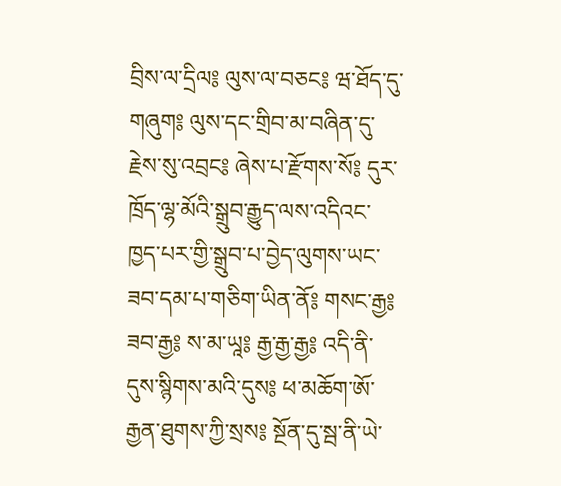བྲིས་ལ་དྲིལ༔ ལུས་ལ་བཅང༔ ཝ་ཐོད་དུ་གཞུག༔ ལུས་དང་གྲིབ་མ་བཞིན་དུ་རྗེས་སུ་འབྲང༔ ཞེས་པ་རྫོགས་སོ༔ དུར་ཁྲོད་ལྷ་མོའི་སྒྲུབ་རྒྱུད་ལས་འདིའང་ཁྱད་པར་གྱི་སྒྲུབ་པ་བྱེད་ལུགས་ཡང་ཟབ་དམ་པ་གཅིག་ཡིན་ནོ༔ གསང་རྒྱ༔ ཟབ་རྒྱ༔ ས་མ་ཡཱ༔ རྒྱ་རྒྱ་རྒྱ༔ འདི་ནི་དུས་སྙིགས་མའི་དུས༔ ཕ་མཆོག་ཨོ་རྒྱན་ཐུགས་ཀྱི་སྲས༔ སྔོན་དུ་སྦ་ནི་ཡེ་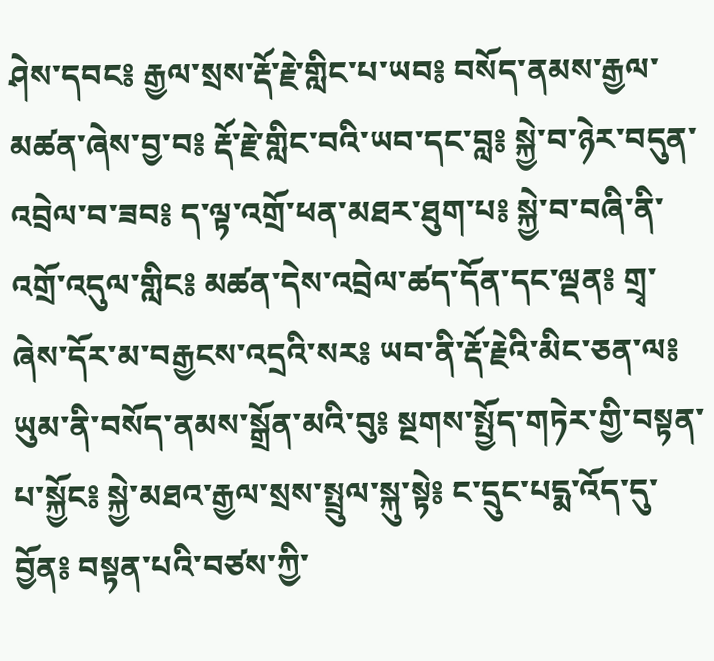ཤེས་དབང༔ རྒྱལ་སྲས་རྡོ་རྗེ་གླིང་པ་ཡབ༔ བསོད་ནམས་རྒྱལ་མཚན་ཞེས་བྱ་བ༔ རྡོ་རྗེ་གླིང་བའི་ཡབ་དང་བླ༔ སྐྱེ་བ་ཉེར་བདུན་འབྲེལ་བ་ཟབ༔ ད་ལྟ་འགྲོ་ཕན་མཐར་ཐུག་པ༔ སྐྱེ་བ་བཞི་ནི་འགྲོ་འདུལ་གླིང༔ མཚན་དེས་འབྲེལ་ཚད་དོན་དང་ལྡན༔ གྲྭ་ཞེས་དོར་མ་བརྒྱངས་འདྲའི་སར༔ ཡབ་ནི་རྡོ་རྗེའི་མིང་ཅན་ལ༔ ཡུམ་ནི་བསོད་ནམས་སྒྲོན་མའི་བུ༔ སྔགས་སྤྱོད་གཏེར་གྱི་བསྟན་པ་སྐྱོང༔ སྐྱེ་མཐའ་རྒྱལ་སྲས་སྤྲུལ་སྐུ་སྟེ༔ ང་དྲུང་པདྨ་འོད་དུ་བྱོན༔ བསྟན་པའི་བཙས་ཀྱི་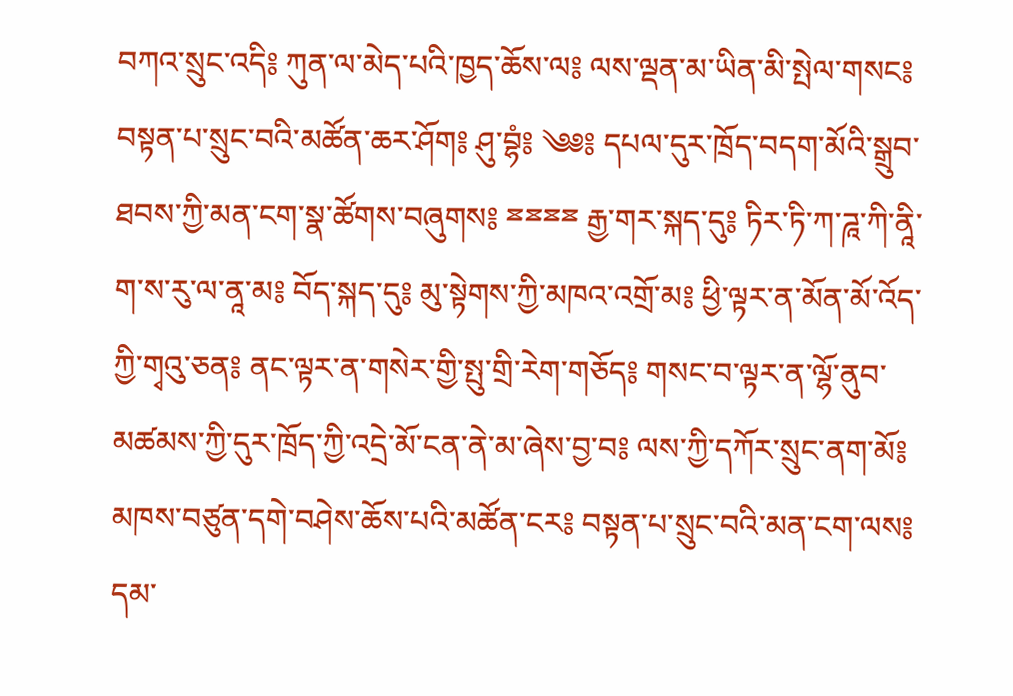བཀའ་སྲུང་འདི༔ ཀུན་ལ་མེད་པའི་ཁྱད་ཆོས་ལ༔ ལས་ལྡན་མ་ཡིན་མི་སྤེལ་གསང༔ བསྟན་པ་སྲུང་བའི་མཚོན་ཆར་ཤོག༔ ཤུ་བྷཾ༔ ༄༅༔ དཔལ་དུར་ཁྲོད་བདག་མོའི་སྒྲུབ་ཐབས་ཀྱི་མན་ངག་སྣ་ཚོགས་བཞུགས༔ ྈྈྈྈ རྒྱ་གར་སྐད་དུ༔ ཏིར་ཏི་ཀ་ཌཱ་ཀི་ནཱི་ག་ས་རུ་ལ་ནཱ་མ༔ བོད་སྐད་དུ༔ མུ་སྟེགས་ཀྱི་མཁའ་འགྲོ་མ༔ ཕྱི་ལྟར་ན་མོན་མོ་འོད་ཀྱི་གྭའུ་ཅན༔ ནང་ལྟར་ན་གསེར་གྱི་སྤུ་གྲི་རེག་གཅོད༔ གསང་བ་ལྟར་ན་ལྷོ་ནུབ་མཚམས་ཀྱི་དུར་ཁྲོད་ཀྱི་འདྲེ་མོ་ངན་ནེ་མ་ཞེས་བྱ་བ༔ ལས་ཀྱི་དཀོར་སྲུང་ནག་མོ༔ མཁས་བཙུན་དགེ་བཤེས་ཆོས་པའི་མཚོན་ངར༔ བསྟན་པ་སྲུང་བའི་མན་ངག་ལས༔ དམ་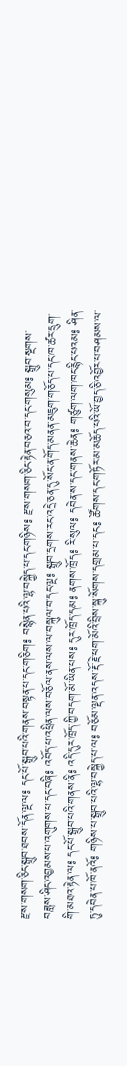རྫས་གསག་ཅིང་སྒྲུབ་ཐབས་དོན་ལྔ་ལ༔ དང་པོ་སྒྲུབ་པའི་གནས་བསྟན་པ་དང་གཅིག༔ བསྙེན་པའི་ལྷ་བསྐྱེད་པ་དང་གཉིས༔ རྫས་གསག་ཅིང་རྟེན་བཅའ་བ་དང་གསུམ༔ སྒྲུབ་སྔགས་བཟླས་ཤིང་འབྱམས་པ་འགུགས་པ་དང་བཞི༔ འབོད་པ་འཕྲིན་ལས་བཅོལ་ནས་ལས་ལ་བསྐུལ་བ་དང་ལྔ༔ སྒྲུབ་དྲགས་རང་འདྲེ་ཅན་དུ་སོང་ན་གོད་མནན་མཇུག་གཅོད་པ་དང་ཁ་ཚར་དྲུག་གི་མཐའ་རྟེན་ལ༔ དང་པོ་སྒྲུབ་པའི་གནས་ནི༔ འདི་དུར་ཁྲོད་ཀྱི་བདག་མོ་ཡིན་པས༔ དུར་ཁྲོད་དམ༔ ནགས་ཁྲོད༔ རི་སུལ༔ དབེན་ས་དང་གནས་ཆེན༔ གཙུག་ལག་ཁང་རྙིང་པའམ༔ ཤིན་ཏུ་དབེན་པ་ཁོ་ནའོ༔ གཉིས་པ་སྒྲུབ་པའི་ལྷ་བསྐྱེད་པ་ལ༔ བཅོམ་ལྡན་འདས་རྡོ་རྗེ་ཕག་མོའི་བྲིས་སྐུ་སོགས་དགྲམ་པ་དང༔ ཚོགས་དང་གཏོར་མ་མཆོད་པའི་ཡོ་བྱད་ཅི་འབྱོར་པ་བཤམས་ལ་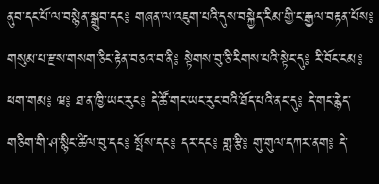ནུབ་དང་པོ་ལ་བསྙེན་སྒྲུབ་དང༔ གཞན་ལ་འཇུག་པའི་དུས་བསྐྱེད་རིམ་གྱི་ང་རྒྱལ་བརྟན་པོས༔ གསུམ་པ་རྫས་གསག་ཅིང་རྟེན་བཅའ་བ་ནི༔ སྟེགས་བུ་ཅི་རིགས་པའི་སྟེང་དུ༔ རི་བོང་ངམ༔ ཕག་གམ༔ ཝ༔ ཐ་ན་ཁྱི་ཡང་རུང༔ དེ་ཚོ་གང་ཡང་རུང་བའི་ཐོད་པའི་ནང་དུ༔ དེ་གང་རྙེད་གཅིག་གི་ཤ་སྙིང་ཚིལ་བུ་དང༔ སྤོས་དང༔ དར་དང༔ གླ་རྩི༔ གུ་གུལ་དཀར་ནག༔ དེ་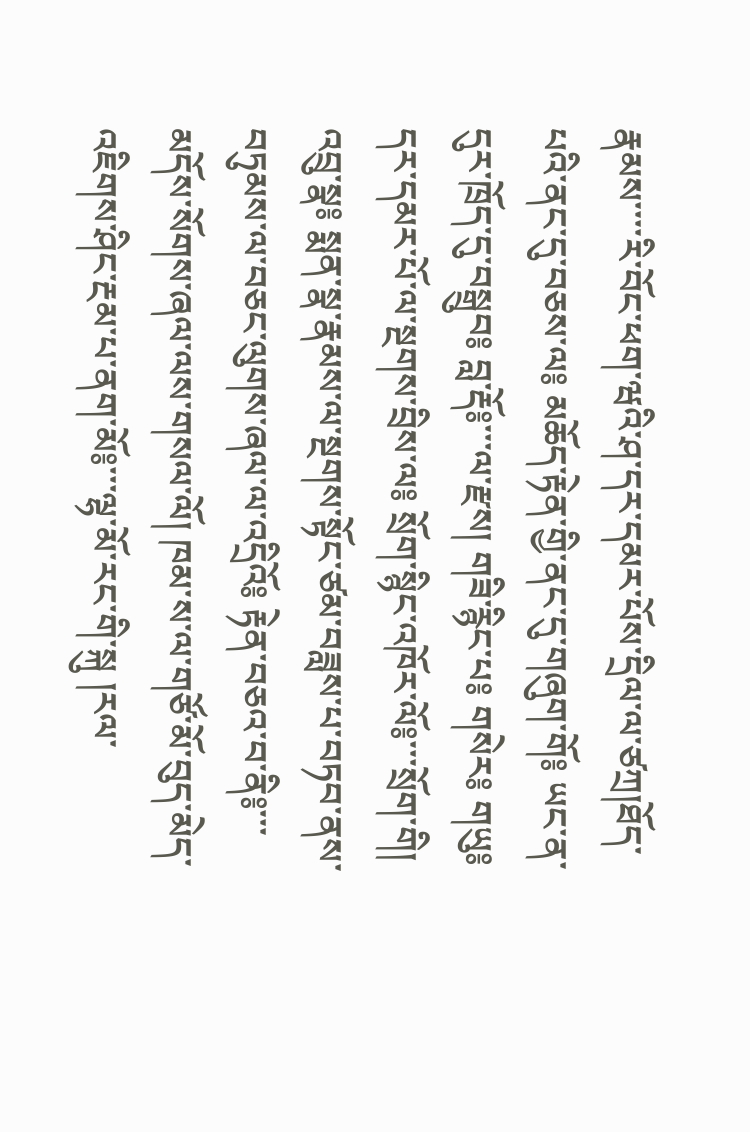རྣམས་་་་རི་བོང་ཕག་ཝའི་ཤ་དར་དམར་པོས་དྲིལ་ལ་ཙཀྲ།ཐོད་པའི་ནང་དུ་བཅས་ལ༔ མཆོད་རྟེན་གྱི་ནང་དུ་གཞུག་གོ༔ ཡང་ན་དུར་ཁྲོད་དུ་བསྒྲུབ༔ བླ་རྡོ༔་་་ལ་རྫས། གཟི་རྙིང་པ༔ གསེར༔ གཡུ༔ དར་དམར་པོ་ལ་སྔགས་བྲིས་ལ༔ སྲོག་སྙིང་འཁོར་ལོ༔་་་སྲོག་གི། འབྲུ་སྣ༔ སྨན་སྣ་རྣམས་ལ་སྔགས་སྟོང་ཙམ་བཟླས་པ་བཏབ་ནས་བཏུམས་ལ་བཅང་ལུགས་ཞལ་ལ་འདྲིའོ༔ རྟེན་བཅའ་བ་ནི༔་་་མདོས་སོགས་ཞལ་ལས་གསལ་ལོ། ཁམ་ས་ལ་གཙོ་མོ་བུད་མེད་འཇིགས་ཤིང་རྔམ་པ་ནག་མོ༔་་་ལྷ་མོ་རང་གི་སྐུ །རལ་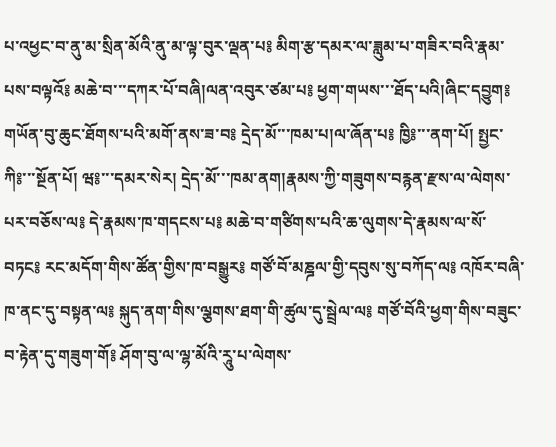པ་འཕྱང་བ་ནུ་མ་སྲིན་མོའི་ནུ་མ་ལྟ་བུར་ལྡན་པ༔ མིག་རྩ་དམར་ལ་ཟླུམ་པ་གཟིར་བའི་རྣམ་པས་བལྟའོ༔ མཆེ་བ་་་དཀར་པོ་བཞི།ལན་འབུར་ཙམ་པ༔ ཕྱག་གཡས་་་ཐོད་པའི།ཞིང་དབྱུག༔ གཡོན་བུ་ཆུང་ཐོགས་པའི་མགོ་ནས་ཟ་བ༔ དྲེད་མོ་་་ཁམ་པ།ལ་ཞོན་པ༔ ཁྱི༔་་་ནག་པོ། སྤྱང་ཀི༔་་་སྔོན་པོ། ཝ༔་་་དམར་སེར། དྲེད་མོ་་་ཁམ་ནག།རྣམས་ཀྱི་གཟུགས་བརྙན་རྫས་ལ་ལེགས་པར་བཅོས་ལ༔ དེ་རྣམས་ཁ་གདངས་པ༔ མཆེ་བ་གཙིགས་པའི་ཆ་ལུགས་དེ་རྣམས་ལ་སོ་བཏང༔ རང་མདོག་གིས་ཚོན་གྱིས་ཁ་བསྒྱུར༔ གཙོ་བོ་མཎྜལ་གྱི་དབུས་སུ་བཀོད་ལ༔ འཁོར་བཞི་ཁ་ནང་དུ་བསྟན་ལ༔ སྐུད་ནག་གིས་ལྕགས་ཐག་གི་ཚུལ་དུ་སྦྲེལ་ལ༔ གཙོ་བོའི་ཕྱག་གིས་བཟུང་བ་རྟེན་དུ་གཟུག་གོ༔ ཤོག་བུ་ལ་ལྷ་མོའི་རཱུ་པ་ལེགས་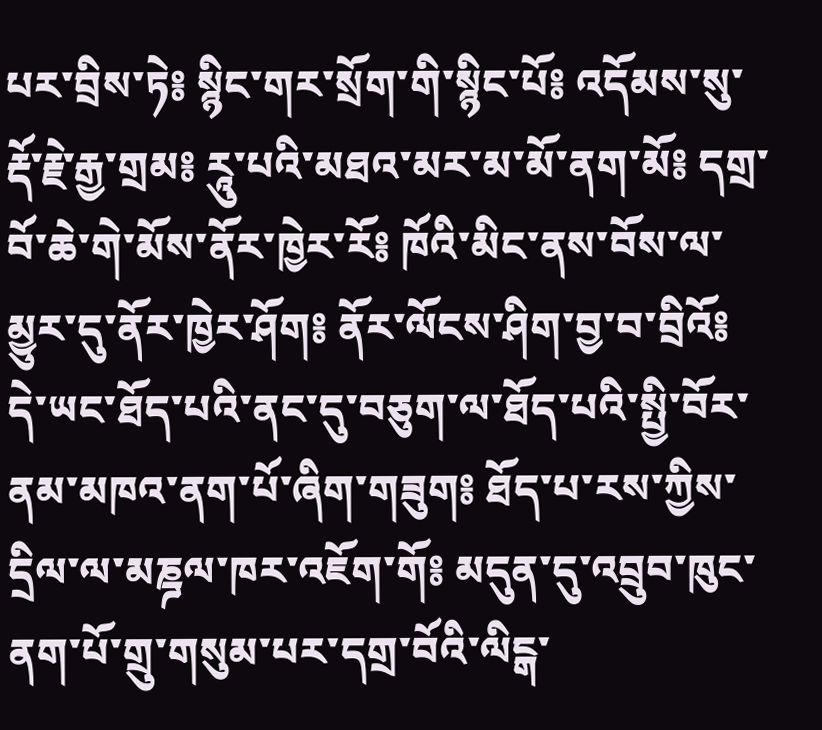པར་བྲིས་ཏེ༔ སྙིང་གར་སྲོག་གི་སྙིང་པོ༔ འདོམས་སུ་རྡོ་རྗེ་རྒྱ་གྲམ༔ རཱུ་པའི་མཐའ་མར་མ་མོ་ནག་མོ༔ དགྲ་བོ་ཆེ་གེ་མོས་ནོར་ཁྱེར་རོ༔ ཁོའི་མིང་ནས་བོས་ལ་མྱུར་དུ་ནོར་ཁྱེར་ཤོག༔ ནོར་ལོངས་ཤིག་བྱ་བ་བྲིའོ༔ དེ་ཡང་ཐོད་པའི་ནང་དུ་བཅུག་ལ་ཐོད་པའི་སྤྱི་བོར་ནམ་མཁའ་ནག་པོ་ཞིག་གཟུག༔ ཐོད་པ་རས་ཀྱིས་དྲིལ་ལ་མཎྜལ་ཁར་འཇོག་གོ༔ མདུན་དུ་འབྲུབ་ཁུང་ནག་པོ་གྲུ་གསུམ་པར་དགྲ་བོའི་ལིངྒ་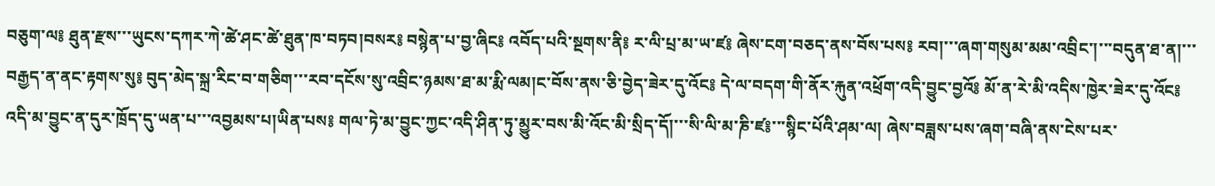བཅུག་ལ༔ ཐུན་རྫས་་་ཡུངས་དཀར་ཀེ་ཚེ་ཤང་ཚེ་ཐུན་ཁ་བཏབ།བསར༔ བསྙེན་པ་བྱ་ཞིང༔ འབོད་པའི་སྔགས་ནི༔ ར་ལི་པྲ་མ་ཡ་ཛ༔ ཞེས་ངག་བཅད་ནས་བོས་པས༔ རབ།་་་ཞག་གསུམ་མམ་འབྲིང་།་་་བདུན་ཐ་ན།་་་བརྒྱད་ན་ནང་རྟགས་སུ༔ བུད་མེད་སྐྲ་རིང་བ་གཅིག་་་རབ་དངོས་སུ་འབྲིང་ཉམས་ཐ་མ་རྨི་ལམ།ང་བོས་ནས་ཅི་བྱེད་ཟེར་དུ་འོང༔ དེ་ལ་བདག་གི་ནོར་རྐུན་འཕྲོག་འདི་བྱུང་བྱའོ༔ མོ་ན་རེ་མི་འདིས་ཁྱེར་ཟེར་དུ་འོང༔ འདི་མ་བྱུང་ན་དུར་ཁྲོད་དུ་ཡན་པ་་་འབྱམས་པ།ཡིན་པས༔ གལ་ཏེ་མ་བྱུང་ཀྱང་འདི་ཤིན་ཏུ་མྱུར་བས་མི་འོང་མི་སྲིད་དོ།་་་སི་ལི་མ་ཎི་ཛ༔་་་སྙིང་པོའི་ཤམ་ལ། ཞེས་བཟླས་པས་ཞག་བཞི་ནས་ངེས་པར་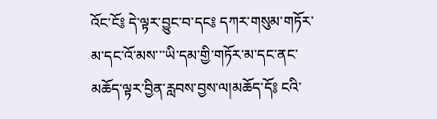འོང་ངོ༔ དེ་ལྟར་བྱུང་བ་དང༔ དཀར་གསུམ་གཏོར་མ་དང་འོ་མས་་་ཡི་དམ་གྱི་གཏོར་མ་དང་ནང་མཆོད་ལྟར་བྱིན་རླབས་བྱས་ལ།མཆོད་དོ༔ ངའི་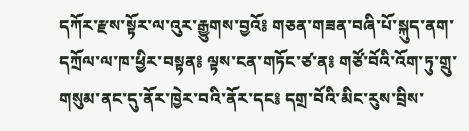དཀོར་རྫས་སྟོར་ལ་འུར་རྒྱུགས་བྱའོ༔ གཅན་གཟན་བཞི་པོ་སྐུད་ནག་དཀྲོལ་ལ་ཁ་ཕྱིར་བསྟན༔ ལྟས་ངན་གཏོང་ཙ་ན༔ གཙོ་བོའི་འོག་ཏུ་གྲུ་གསུམ་ནང་དུ་ནོར་ཁྱེར་བའི་ནོར་དང༔ དགྲ་བོའི་མིང་རུས་བྲིས་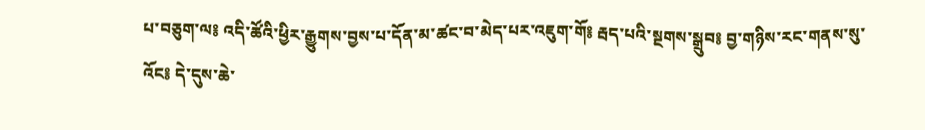པ་བཅུག་ལ༔ འདི་ཚོའི་ཕྱིར་རྒྱུགས་བྱས་པ་དོན་མ་ཚང་བ་མེད་པར་འཇུག་གོ༔ རྦད་པའི་སྔགས་སྒྲུབ༔ བྱ་གཉིས་རང་གནས་སུ་འོང༔ དེ་དུས་ཆེ་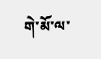གེ་མོ་ལ་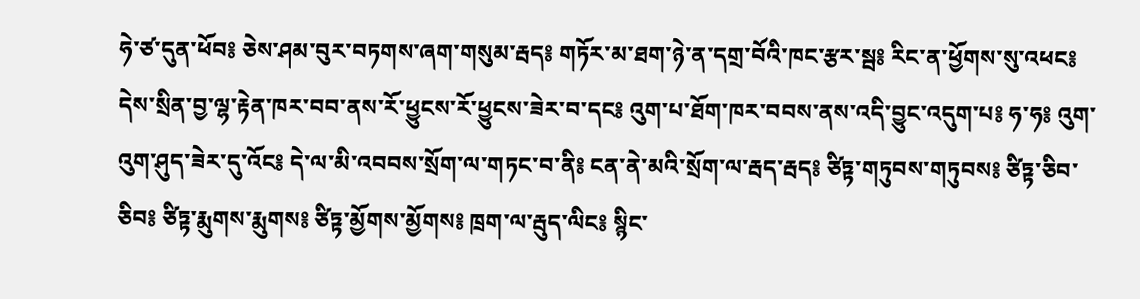ཧེ་ཙ་དུན་ཕོབ༔ ཅེས་ཤམ་བུར་བཏགས་ཞག་གསུམ་རྦད༔ གཏོར་མ་ཐག་ཉེ་ན་དགྲ་བོའི་ཁང་རྩར་སྦ༔ རིང་ན་ཕྱོགས་སུ་འཕང༔ དེས་སྲིན་བྱ་ལྷ་རྟེན་ཁར་བབ་ནས་རོ་ཕྱུངས་རོ་ཕྱུངས་ཟེར་བ་དང༔ འུག་པ་ཐོག་ཁར་བབས་ནས་འདི་བྱུང་འདུག་པ༔ ཧ་ཧ༔ འུག་འུག་ཤུད་ཟེར་དུ་འོང༔ དེ་ལ་མི་འབབས་སྲོག་ལ་གཏང་བ་ནི༔ ངན་ནེ་མའི་སྲོག་ལ་རྦད་རྦད༔ ཙིཏྟ་གཏུབས་གཏུབས༔ ཙིཏྟ་ཅིབ་ཅིབ༔ ཙིཏྟ་རྨུགས་རྨུགས༔ ཙིཏྟ་མྱོགས་མྱོགས༔ ཁྲག་ལ་རྦུད་ལིང༔ སྙིང་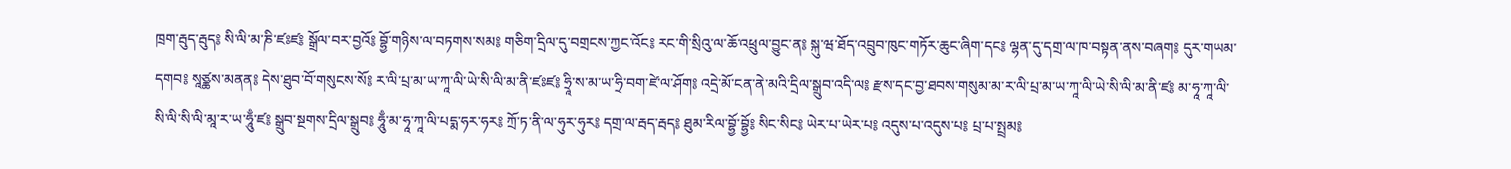ཁྲག་རྦུད་རྦུད༔ སི་ལི་མ་ཎི་ཛཿཛ༔ སྒྲོལ་བར་བྱའོ༔ བྷྱོ་གཉིས་ལ་བཏགས་སམ༔ གཅིག་དྲིལ་དུ་བགྲངས་ཀྱང་འོང༔ རང་གི་སྲིའུ་ལ་ཆོ་འཕྲུལ་བྱུང་ན༔ སྐུ་ཝ་ཐོད་འབྲུབ་ཁུང་གཏོར་ཆུང་ཞིག་དང༔ ལྷན་དུ་དགྲ་ལ་ཁ་བསྟན་ནས་བཞག༔ དུར་གཡམ་དགབ༔ སཱཙྪས་མནན༔ དེས་ཐུབ་བོ་གསུངས་སོ༔ ར་ལི་པྲ་མ་ཡ་ཀཱ་ལི་ཡེ་སི་ལི་མ་ནི་ཛཿཛ༔ ཧྲཱི་ས་མ་ཡ་ཧྲི་བག་ཛེ་ལ་ཤོག༔ འདྲེ་མོ་ངན་ནེ་མའི་དྲིལ་སྒྲུབ་འདི་ལ༔ རྫས་དང་བྱ་ཐབས་གསུམ་མ་ར་ལི་པྲ་མ་ཡ་ཀཱ་ལི་ཡེ་སི་ལི་མ་ནི་ཛ༔ མ་ཧཱ་ཀཱ་ལི་སི་ལི་སི་ལི་མཱ་ར་ཡ་ཧཱུྃ་ཛ༔ སྒྲུབ་སྔགས་དྲིལ་སྒྲུབ༔ ཧཱུྃ་མ་ཧཱ་ཀཱ་ལི་པདྨ་ཧར་ཧར༔ ཀྲོ་ཏ་ནི་ལ་ཧུར་ཧུར༔ དགྲ་ལ་རྦད་རྦད༔ ཐུམ་རིལ་བྷྱོ་བྷྱོ༔ སིང་སིང༔ ཡེར་པ་ཡེར་པ༔ འདུས་པ་འདུས་པ༔ པྲ་པ་སྤྲམ༔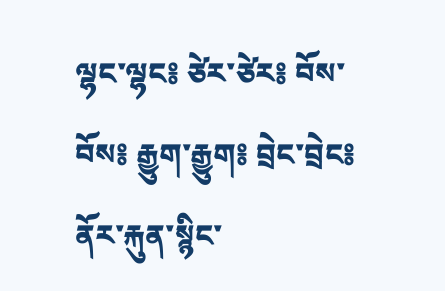ལྷང་ལྷང༔ ཙེར་ཙེར༔ བོས་བོས༔ རྒྱུག་རྒྱུག༔ བྲེང་བྲེང༔ ནོར་རྐུན་སྙིང་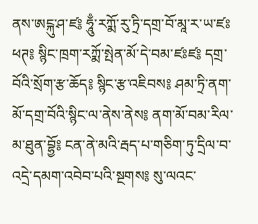ནས་ཨངྐུ་ཤ་ཛ༔ ཧཱུྃ་རཀྨོ་རུ་ཏྲི་དགྲ་བོ་མཱ་ར་ཡ་ཛཿཕཊ༔ སྙིང་ཁྲག་རཀྨོ་སྤེན་མོ་དེ་བམ་ཛཿཛ༔ དགྲ་བོའི་སྲོག་རྩ་ཆོད༔ སྙིང་རྩ་འཇིབས༔ ཤམ་ཏྲི་ནག་མོ་དགྲ་བོའི་སྙིང་ལ་ནེས་ནེས༔ ནག་མོ་བམ་རིལ་མ་ཐུན་བྷྱོ༔ ངན་ནེ་མའི་རྦད་པ་གཅིག་ཏུ་དྲིལ་བ་འདྲེ་དམག་འབེབ་པའི་སྔགས༔ སུ་ལའང་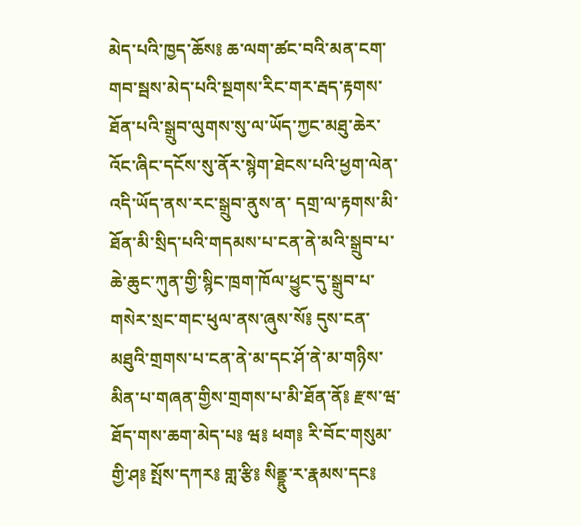མེད་པའི་ཁྱད་ཆོས༔ ཆ་ལག་ཚང་བའི་མན་ངག་གབ་སྦས་མེད་པའི་སྔགས་རིང་གར་རྦད་རྟགས་ཐོན་པའི་སྒྲུབ་ལུགས་སུ་ལ་ཡོད་ཀྱང་མཐུ་ཆེར་འོང་ཞིང་དངོས་སུ་ནོར་སྙེག་ཐེངས་པའི་ཕྱག་ལེན་འདི་ཡོད་ནས་རང་སྒྲུབ་ནུས་ན་ དགྲ་ལ་རྟགས་མི་ཐོན་མི་སྲིད་པའི་གདམས་པ་ངན་ནེ་མའི་སྒྲུབ་པ་ཆེ་ཆུང་ཀུན་གྱི་སྙིང་ཁྲག་ཁོལ་ཕྱུང་དུ་སྒྲུབ་པ་གསེར་སྲང་གང་ཕུལ་ནས་ཞུས་སོ༔ དུས་ངན་མཐུའི་གྲགས་པ་ངན་ནེ་མ་དང་ཤོ་ནེ་མ་གཉིས་མིན་པ་གཞན་གྱིས་གྲགས་པ་མི་ཐོན་ནོ༔ རྫས་ཝ་ཐོད་གས་ཆག་མེད་པ༔ ཝ༔ ཕག༔ རི་བོང་གསུམ་གྱི་ཤ༔ སྤོས་དཀར༔ གླ་རྩི༔ སིནྡྷུ་ར་རྣམས་དང༔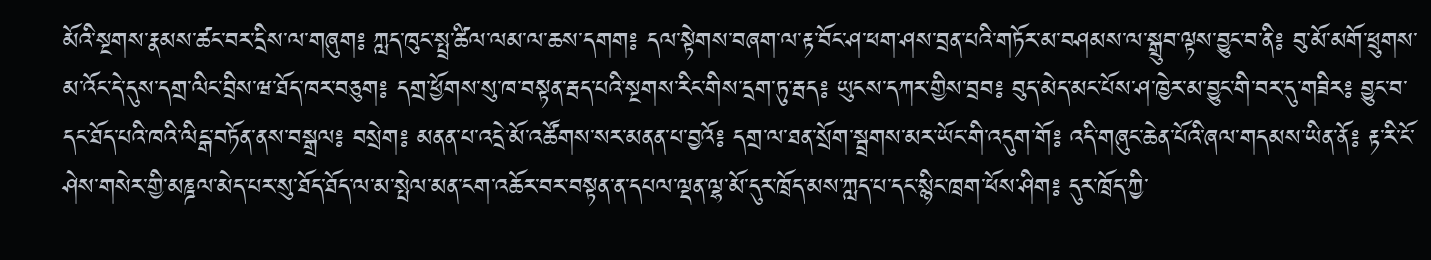མོའི་སྔགས་རྣམས་ཚང་བར་དྲིས་ལ་གཞུག༔ ཀླད་ཁུང་སྤྲ་ཚིལ་ལམ་ལ་ཆས་དགག༔ དལ་སྟེགས་བཞག་ལ་རྟ་བོང་ཤ་ཕག་ཤས་བྲན་པའི་གཏོར་མ་བཤམས་ལ་སྒྲུབ་ལྟས་བྱུང་བ་ནི༔ བུ་མོ་མགོ་ཕྲུགས་མ་འོང་དེ་དུས་དགྲ་ལིང་བྲིས་ཝ་ཐོད་ཁར་བཅུག༔ དགྲ་ཕྱོགས་སུ་ཁ་བསྟན་རྦད་པའི་སྔགས་རིང་གིས་དྲག་ཏུ་རྦད༔ ཡུངས་དཀར་གྱིས་བྲབ༔ བུད་མེད་མང་པོས་ཤ་ཁྱེར་མ་བྱུང་གི་བར་དུ་གཟིར༔ བྱུང་བ་དང་ཐོད་པའི་ཁའི་ལིངྒ་བཏོན་ནས་བསྒྲལ༔ བསྲེག༔ མནན་པ་འདྲེ་མོ་འཚོགས་སར་མནན་པ་བྱའོ༔ དགྲ་ལ་ཐན་སྲོག་སྦྲགས་མར་ཡོང་གི་འདུག་གོ༔ འདི་གཞུང་ཆེན་པོའི་ཞལ་གདམས་ཡིན་ནོ༔ རྟ་རི་ངོ་ཤེས་གསེར་གྱི་མཎྜལ་མེད་པར་སུ་ཐོད་ཐོད་ལ་མ་སྤེལ་མན་ངག་འཆོར་བར་བསྟན་ན་དཔལ་ལྡན་ལྷ་མོ་དུར་ཁྲོད་མས་ཀླད་པ་དང་སྙིང་ཁྲག་ཕོས་ཤིག༔ དུར་ཁྲོད་ཀྱི་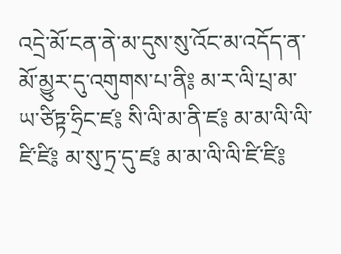འདྲེ་མོ་ངན་ནེ་མ་དུས་སུ་འོང་མ་འདོད་ན་མོ་མྱུར་དུ་འགུགས་པ་ནི༔ མ་ར་ལི་པྲ་མ་ཡ་ཙིཏྟ་ཧྲིང་ཛ༔ སི་ལི་མ་ནི་ཛ༔ མ་མ་ལི་ལི་ཛི་ཛི༔ མ་སུ་ཏྲ་དུ་ཛ༔ མ་མ་ལི་ལི་ཛི་ཛི༔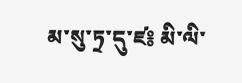མ་སུ་ཏྲ་དུ་ཛ༔ མི་ལི་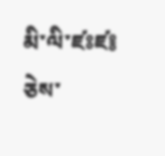མི་ལི་ཛཿཛ༔ ཅེས་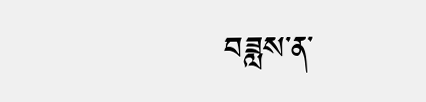བཟླས་ན་